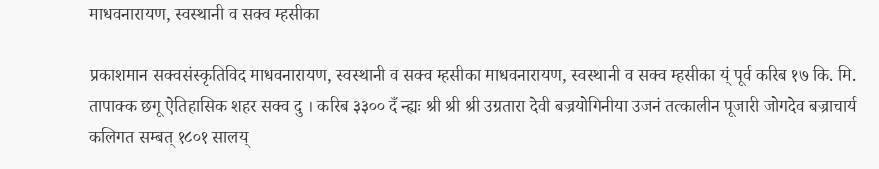माधवनारायण, स्वस्थानी व सक्व म्हसीका

प्रकाशमान सक्वसंस्कृतिविद माधवनारायण, स्वस्थानी व सक्व म्हसीका माधवनारायण, स्वस्थानी व सक्व म्हसीका य्ं पूर्व करिब १७ कि. मि. तापाक्क छगू ऐतिहासिक शहर सक्व दु । करिब ३३०० दँ न्ह्यः श्री श्री श्री उग्रतारा देवी बज्रयोगिनीया उजनं तत्कालीन पूजारी जोगदेव बज्राचार्य कलिगत सम्बत् १८०१ सालय्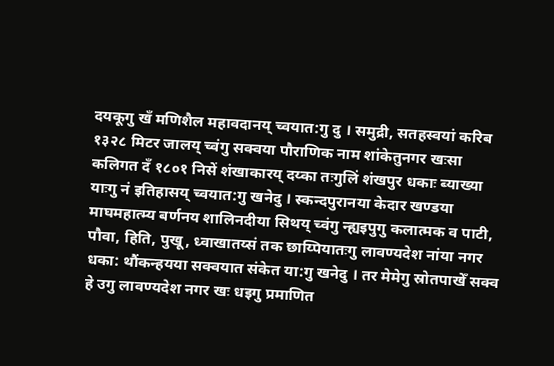दयकूगु खँ मणिशैल महावदानय् च्वयात:गु दु । समुद्री, सतहस्वयां करिब १३२८ मिटर जालय् च्वंगु सक्वया पौराणिक नाम शांकेतुनगर खःसा कलिगत दँ १८०१ निसें शंखाकारय् दय्का तःगुलिं शंखपुर धकाः ब्याख्या याःगु नं इतिहासय् च्वयात:गु खनेदु । स्कन्दपुरानया केदार खण्डया माघमहात्म्य बर्णनय शालिनदीया सिथय् च्वंगु न्ह्यइपुगु कलात्मक व पाटी, पौवा, हिति, पुखू, ध्वाखातय्सं तक छाय्पियातःगु लावण्यदेश नांया नगर धका: थौंकन्हयया सक्वयात संकेत या:गु खनेदु । तर मेमेगु स्रोतपाखेँ सक्व हे उगु लावण्यदेश नगर खः धइगु प्रमाणित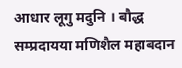आधार लूगु मदुनि । बौद्ध सम्प्रदायया मणिशैल महाबदान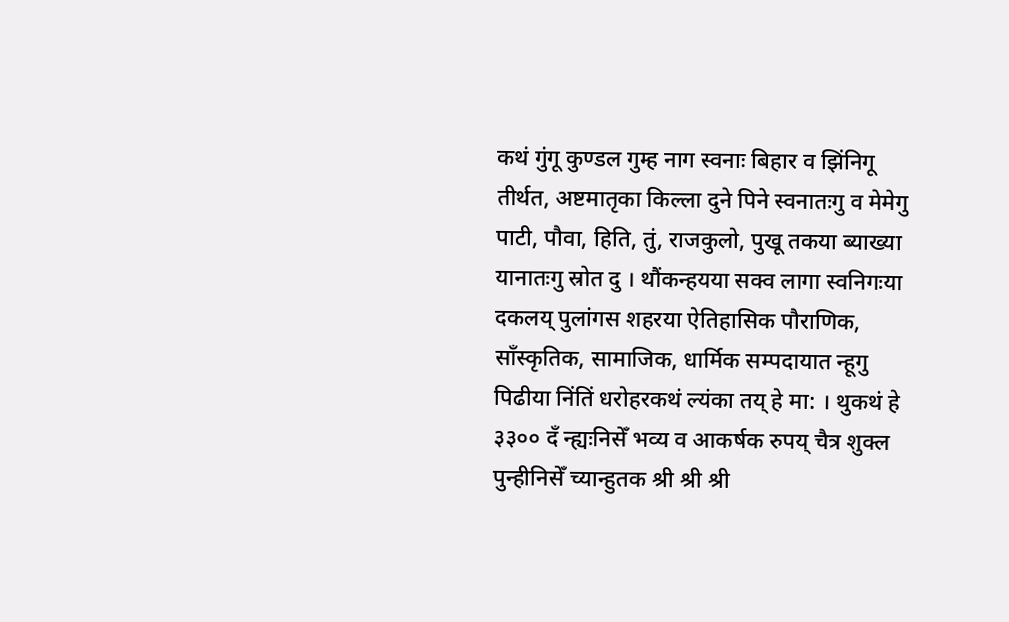कथं गुंगू कुण्डल गुम्ह नाग स्वनाः बिहार व झिंनिगू तीर्थत, अष्टमातृका किल्ला दुने पिने स्वनातःगु व मेमेगु पाटी, पौवा, हिति, तुं, राजकुलो, पुखू तकया ब्याख्या यानातःगु स्रोत दु । थौंकन्हयया सक्व लागा स्वनिगःया दकलय् पुलांगस शहरया ऐतिहासिक पौराणिक, साँस्कृतिक, सामाजिक, धार्मिक सम्पदायात न्हूगु पिढीया निंतिं धरोहरकथं ल्यंका तय् हे मा: । थुकथं हे ३३०० दँ न्ह्यःनिसेँ भव्य व आकर्षक रुपय् चैत्र शुक्ल पुन्हीनिसेँ च्यान्हुतक श्री श्री श्री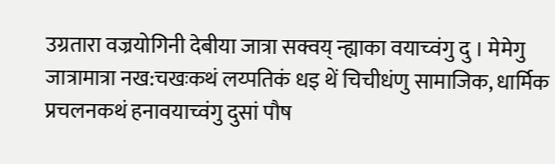उग्रतारा वज्रयोगिनी देबीया जात्रा सक्वय् न्ह्याका वयाच्वंगु दु । मेमेगु जात्रामात्रा नख:चखःकथं लय्पतिकं धइ थें चिचीधंणु सामाजिक, धार्मिक प्रचलनकथं हनावयाच्वंगु दुसां पौष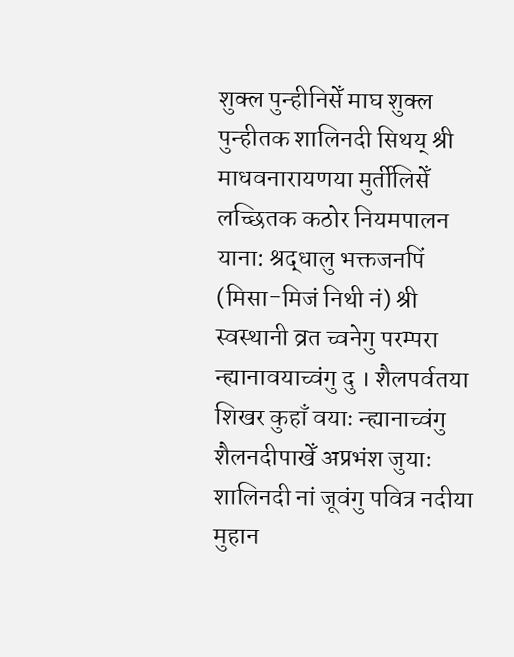शुक्ल पुन्हीनिसेँ माघ शुक्ल पुन्हीतक शालिनदी सिथय् श्री माधवनारायणया मुर्तीलिसेँ लच्छितक कठोर नियमपालन याना: श्रद्धालु भक्तजनपिं (मिसा-मिजं निथी नं) श्री स्वस्थानी व्रत च्वनेगु परम्परा न्ह्यानावयाच्वंगु दु । शैलपर्वतया शिखर कुहाँ वयाः न्ह्यानाच्वंगु शैलनदीपाखेँ अप्रभंश जुयाः शालिनदी नां जूवंगु पवित्र नदीया मुहान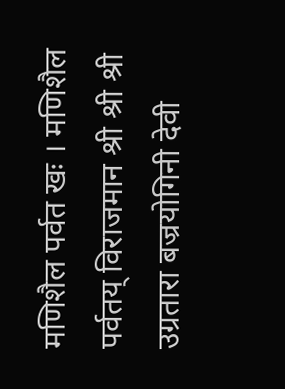मणिशैल पर्वत खः । मणिशैल पर्वतय् विराजमान श्री श्री श्री उग्रतारा बज्रयोगिनी देवी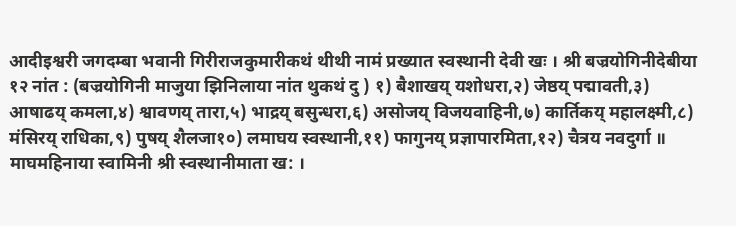आदीइश्वरी जगदम्बा भवानी गिरीराजकुमारीकथं थीथी नामं प्रख्यात स्वस्थानी देवी खः । श्री बज्रयोगिनीदेबीया १२ नांत : (बज्रयोगिनी माजुया झिनिलाया नांत थुकथं दु ) १) बैशाखय् यशोधरा,२) जेष्ठय् पद्मावती,३) आषाढय् कमला,४) श्वावणय् तारा,५) भाद्रय् बसुन्धरा,६) असोजय् विजयवाहिनी,७) कार्तिकय् महालक्ष्मी,८) मंसिरय् राधिका,९) पुषय् शैलजा१०) लमाघय स्वस्थानी,११) फागुनय् प्रज्ञापारमिता,१२) चैत्रय नवदुर्गा ॥ माघमहिनाया स्वामिनी श्री स्वस्थानीमाता ख: ।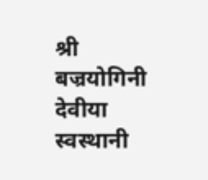श्री बज्रयोगिनी देवीया स्वस्थानी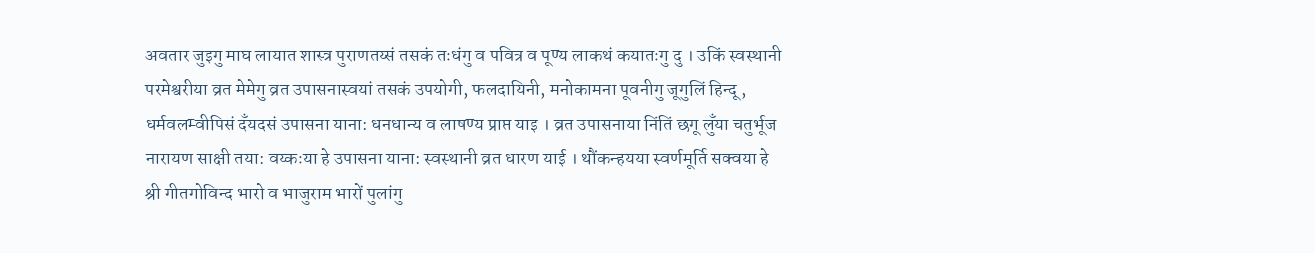अवतार जुइगु माघ लायात शास्त्र पुराणतय्सं तसकं तःधंगु व पवित्र व पूण्य लाकथं कयातःगु दु । उकिं स्वस्थानी परमेश्वरीया व्रत मेमेगु व्रत उपासनास्वयां तसकं उपयोगी, फलदायिनी, मनोकामना पूवनीगु जूगुलिं हिन्दू, धर्मवलम्वीपिसं दँयदसं उपासना याना: धनधान्य व लाषण्य प्राप्त याइ । व्रत उपासनाया निंतिं छगू लुँया चतुर्भूज नारायण साक्षी तया: वय्कःया हे उपासना याना: स्वस्थानी व्रत धारण याई । थौंकन्हयया स्वर्णमूर्ति सक्वया हे श्री गीतगोविन्द भारो व भाजुराम भारों पुलांगु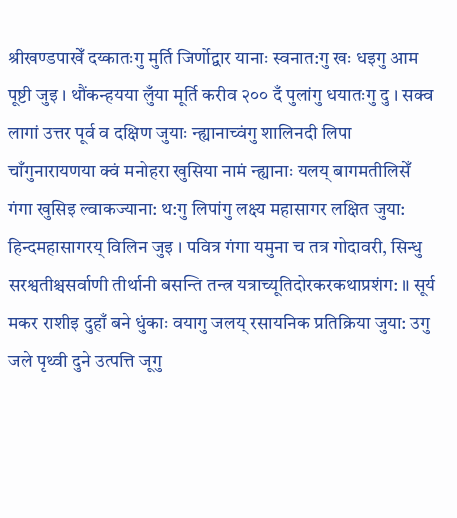श्रीखण्डपाखेँ दय्कातःगु मुर्ति जिर्णोद्वार यानाः स्वनात:गु खः धइगु आम पूष्टी जुइ । थौंकन्हयया लुँया मूर्ति करीव २०० दँ पुलांगु धयातःगु दु । सक्व लागां उत्तर पूर्व व दक्षिण जुयाः न्ह्यानाच्वंगु शालिनदी लिपा चाँगुनारायणया क्वं मनोहरा खुसिया नामं न्ह्यानाः यलय् बागमतीलिसेँ गंगा खुसिइ ल्वाकज्याना: थ:गु लिपांगु लक्ष्य महासागर लक्षित जुया: हिन्दमहासागरय् विलिन जुइ । पवित्र गंगा यमुना च तत्र गोदावरी, सिन्धु सरश्वतीश्चसर्वाणी तीर्थानी बसन्ति तन्त्र यत्राच्यूतिदोरकरकथाप्रशंग: ॥ सूर्य मकर राशीइ दुहाँ बने धुंकाः वयागु जलय् रसायनिक प्रतिक्रिया जुया: उगु जले पृथ्वी दुने उत्पत्ति जूगु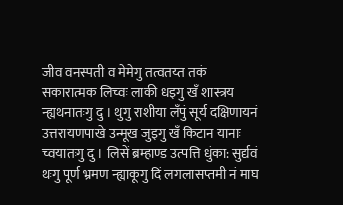जीव वनस्पती व मेमेगु तत्वतय्त तकं सकारात्मक लिच्वः लाकी धइगु खँ शास्त्रय न्ह्यथनातःगु दु । थुगु राशीया लँपुं सूर्य दक्षिणायनं उत्तरायणपाखे उन्मूख जुइगु खँ किटान यानाः च्वयातःगु दु । लिसें ब्रम्हाण्ड उत्पत्ति धुंका: सुर्द्यवं थःगु पूर्ण भ्रमण न्ह्याकूगु दिं लगलासप्तमी नं माघ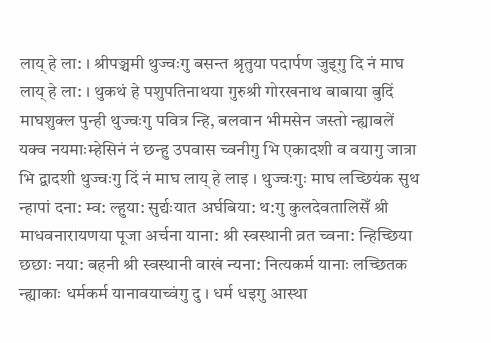लाय् हे ला: । श्रीपञ्चमी थुज्वःगु बसन्त श्रृतुया पदार्पण जुइ्गु दि नं माघ लाय् हे ला: । थुकथं हे पशुपतिनाथया गुरुश्री गोरखनाथ बाबाया बुदिं माघशुक्ल पुन्ही थुज्वःगु पवित्र न्हि, बलवान भीमसेन जस्तो न्ह्याबलें यक्व नयमाःम्हेसिनं नं छन्हु उपवास च्वनीगु भि एकादशी व वयागु जात्रा भि द्वादशी थुज्वःगु दिं नं माघ लाय् हे लाइ । थुज्वःगुः माघ लच्छियंक सुथ न्हापां दना: म्व: ल्हुया: सुर्द्यःयात अर्घबिया: थ:गु कुलदेवतालिसेँ श्री माधवनारायणया पूजा अर्चना याना: श्री स्वस्थानी व्रत च्वना: न्हिच्छिया छछाः नया: बहनी श्री स्वस्थानी वाखं न्यना: नित्यकर्म यानाः लच्छितक न्ह्याकाः धर्मकर्म यानावयाच्वंगु दु । धर्म धइगु आस्था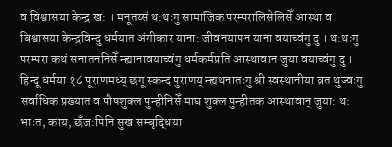व विश्वासया केन्द्र ख: । मनूतय्सं थ:थःगु सामाजिक परम्परालिसेलिसेँ आस्था व बिश्वासया केन्द्रविन्दु धर्मयात अंगीकार याना: जीवनयापन याना वयाच्वंगु दु । थ:थःगु परम्परा कथं सनातननिसेँ न्ह्यानावयाच्वंगु धर्मकर्मप्रति आस्थावान जुया वयाच्वंगु दु । हिन्दू धर्मया १८ पूराणमध्य् छगू स्कन्द पुराणय् न्ह्यथनातःगु श्री स्वस्थानीया व्रत थुज्वःगु सर्वाधिक प्रख्यात व पौषशुक्ल पुन्हीनिसेँ माघ शुक्ल पुन्हीतक आस्थावान् जुया: थ: भाःत, काय, छँज:पिनि सुख सम्बृद्धिया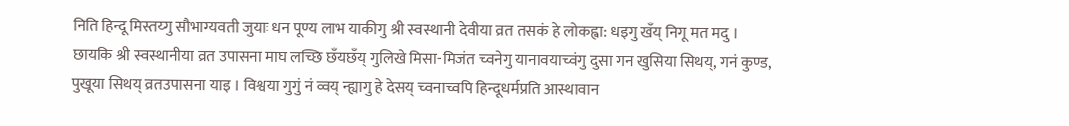निति हिन्दू मिस्तय्गु सौभाग्यवती जुयाः धन पूण्य लाभ याकीगु श्री स्वस्थानी देवीया व्रत तसकं हे लोकह्वा: धइगु खँय् निगू मत मदु । छायकि श्री स्वस्थानीया व्रत उपासना माघ लच्छि छँयछँय् गुलिखे मिसा-मिजंत च्वनेगु यानावयाच्वंगु दुसा गन खुसिया सिथय्, गनं कुण्ड, पुखूया सिथय् व्रतउपासना याइ । विश्वया गुगुं नं व्वय् न्ह्यागु हे देसय् च्वनाच्वपि हिन्दूधर्मप्रति आस्थावान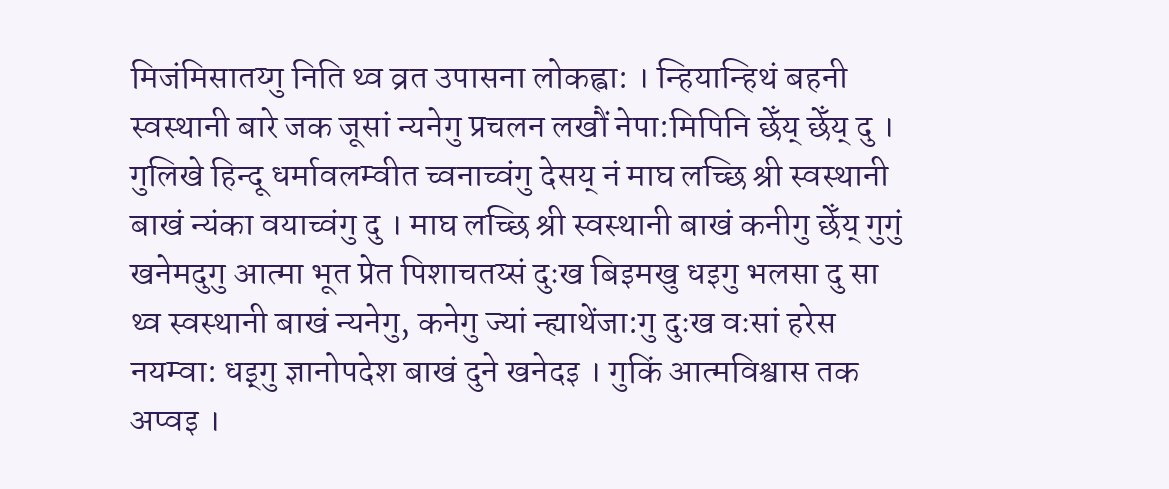मिजंमिसातय्गु निति थ्व व्रत उपासना लोकह्वा: । न्हियान्हिथं बहनी स्वस्थानी बारे जक जूसां न्यनेगु प्रचलन लखौं नेपा:मिपिनि छेँय् छेँय् दु । गुलिखे हिन्दू धर्मावलम्वीत च्वनाच्वंगु देसय् नं माघ लच्छि श्री स्वस्थानी बाखं न्यंका वयाच्वंगु दु । माघ लच्छि श्री स्वस्थानी बाखं कनीगु छेँय् गुगुं खनेमदुगु आत्मा भूत प्रेत पिशाचतय्सं दुःख बिइमखु धइगु भलसा दु सा थ्व स्वस्थानी बाखं न्यनेगु, कनेगु ज्यां न्ह्याथेंजा:गु दुःख वःसां हरेस नयम्वा: धइ्गु ज्ञानोपदेश बाखं दुने खनेदइ । गुकिं आत्मविश्वास तक अप्वइ ।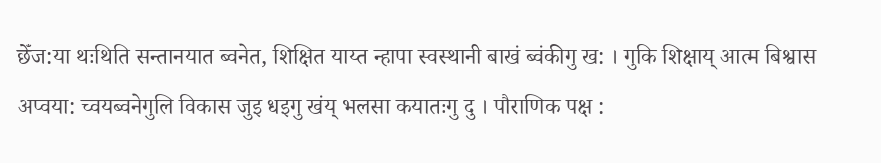छेँज:या थःथिति सन्तानयात ब्वनेत, शिक्षित याय्त न्हापा स्वस्थानी बाखं ब्वंकीगु ख: । गुकि शिक्षाय् आत्म बिश्वास अप्वया: च्वयब्वनेगुलि विकास जुइ धइगु खंय् भलसा कयातःगु दु । पौराणिक पक्ष :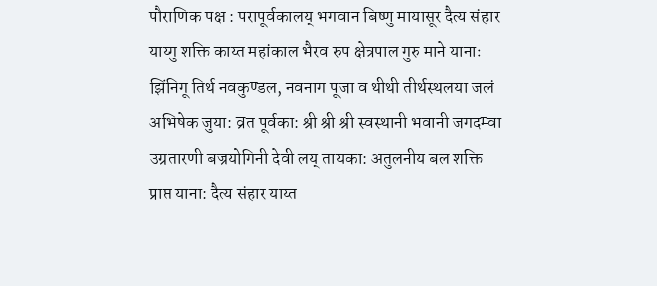पौराणिक पक्ष : परापूर्वकालय् भगवान बिष्णु मायासूर दैत्य संहार याय्गु शक्ति काय्त महांकाल भैरव रुप क्षेत्रपाल गुरु माने यानाः झिंनिगू तिर्थ नवकुण्डल, नवनाग पूजा व थीथी तीर्थस्थलया जलं अभिषेक जुया: व्रत पूर्वका: श्री श्री श्री स्वस्थानी भवानी जगदम्वा उग्रतारणी बज्रयोगिनी देवी लय् तायका: अतुलनीय बल शक्ति प्राप्त याना: दैत्य संहार याय्त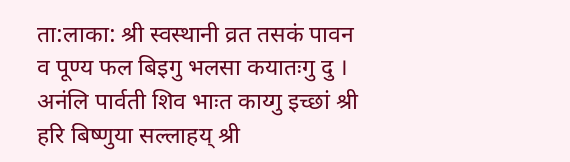ता:लाका: श्री स्वस्थानी व्रत तसकं पावन व पूण्य फल बिइगु भलसा कयातःगु दु । अनंलि पार्वती शिव भाःत काय्गु इच्छां श्री हरि बिष्णुया सल्लाहय् श्री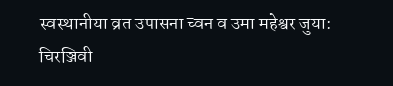स्वस्थानीया व्रत उपासना च्वन व उमा महेश्वर जुया: चिरञ्जिवी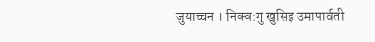जुयाच्चन । निक्व:गु खुसिइ उमापार्वती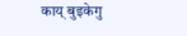काय् बुइकेगु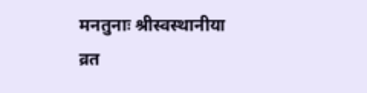मनतुनाः श्रीस्वस्थानीया व्रत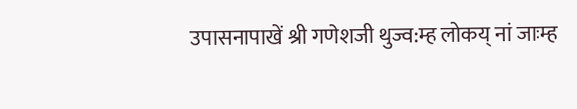उपासनापाखें श्री गणेशजी थुज्व:म्ह लोकय् नां जाःम्ह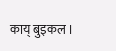काय् बुइकल ।